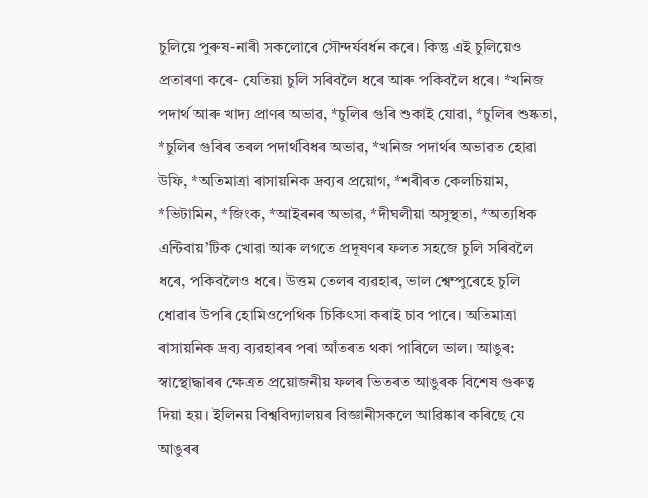চুলিয়ে পুৰুষ-নাৰী সকলোৰে সৌন্দৰ্যবৰ্ধন কৰে। কিন্তু এই চুলিয়েও প্ৰতাৰণা কৰে- যেতিয়া চুলি সৰিবলৈ ধৰে আৰু পকিবলৈ ধৰে। *খনিজ পদাৰ্থ আৰু খাদ্য প্ৰাণৰ অভাৱ, *চুলিৰ গুৰি শুকাই যোৱা, *চুলিৰ শুষ্কতা, *চুলিৰ গুৰিৰ তৰল পদাৰ্থবিধৰ অভাৱ, *খনিজ পদাৰ্থৰ অভাৱত হোৱা উফি, *অতিমাত্ৰা ৰাসায়নিক দ্ৰব্যৰ প্ৰয়োগ, *শৰীৰত কেলচিয়াম, *ভিটামিন, *জিংক, *আইৰনৰ অভাৱ, *দীঘলীয়া অসুস্থতা, *অত্যধিক এন্টিবায়’টিক খোৱা আৰু লগতে প্ৰদূষণৰ ফলত সহজে চুলি সৰিবলৈ ধৰে, পকিবলৈও ধৰে। উত্তম তেলৰ ব্যৱহাৰ, ভাল শ্বেম্পুৰেহে চুলি ধোৱাৰ উপৰি হোমিওপেথিক চিকিৎসা কৰাই চাব পাৰে। অতিমাত্ৰা ৰাসায়নিক দ্ৰব্য ব্যৱহাৰৰ পৰা আঁতৰত থকা পাৰিলে ভাল। আঙুৰ: স্বাস্থোদ্ধাৰৰ ক্ষেত্ৰত প্ৰয়োজনীয় ফলৰ ভিতৰত আঙুৰক বিশেষ গুৰুত্ব দিয়া হয়। ইলিনয় বিশ্ববিদ্যালয়ৰ বিজ্ঞানীসকলে আৱিষ্কাৰ কৰিছে যে আঙুৰৰ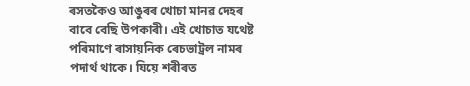ৰসতকৈও আঙুৰৰ খোচা মানৱ দেহৰ বাবে বেছি উপকাৰী। এই খোচাত যথেষ্ট পৰিমাণে ৰাসায়নিক ৰেচভাট্ৰল নামৰ পদাৰ্থ থাকে। যিয়ে শৰীৰত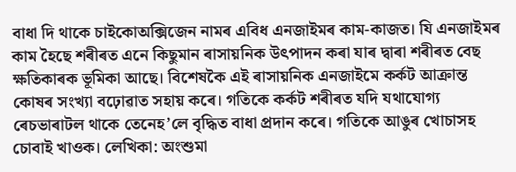বাধা দি থাকে চাইকোঅক্সিজেন নামৰ এবিধ এনজাইমৰ কাম-কাজত। যি এনজাইমৰ কাম হৈছে শৰীৰত এনে কিছুমান ৰাসায়নিক উৎপাদন কৰা যাৰ দ্বাৰা শৰীৰত বেছ ক্ষতিকাৰক ভূমিকা আছে। বিশেষকৈ এই ৰাসায়নিক এনজাইমে কৰ্কট আক্ৰান্ত কোষৰ সংখ্যা বঢ়োৱাত সহায় কৰে। গতিকে কৰ্কট শৰীৰত যদি যথাযোগ্য ৰেচভাৰাটল থাকে তেনেহ’লে বৃদ্ধিত বাধা প্ৰদান কৰে। গতিকে আঙুৰ খোচাসহ চোবাই খাওক। লেখিকা: অংশুমা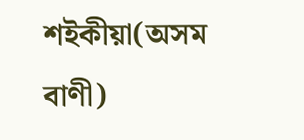শইকীয়া(অসম বাণী)